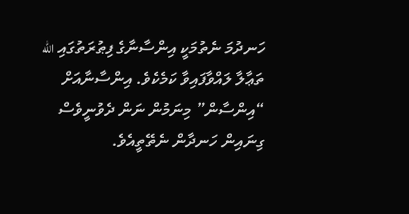ހަނދުމަ ނެތުމަކީ އިންސާނާގެ ފިޠުރަތުގައި الله ތަޢާލާ ލައްވާފައިވާ ކަމެކެވެ. އިންސާނާއަށް “އިންސާން” މިނަމުން ނަން ދެވުނީވެސް ގިނައިން ހަނދާން ނެތޭތީއެވެ.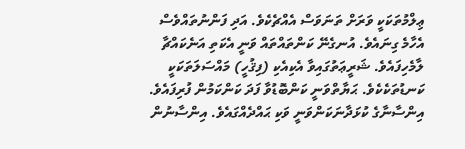ޢިލްމުތަކަކީ ވަރަށް ތަނަވަސް އެއްޗެކެވެ. އަދި ފަންނުތައްވެސް އެހާމެ ގިނައެވެ. އުނގެނޭ ކަންތައްތައް ވަނީ އެކަތި އަނެކައްޗާ ލާމެހިފައެވެ. ޝަރީޢަތުގައިވާ އެކިއެކި (ފިޤުހީ) މައްސަލަތަކަކީ ކަނޑުތަކެކެވެ. ޙަޔާތްވަނީ ކަންބޮޑުވާ ފަދަ ކަންކަމުން ފުރިފައެވެ. އިންސާނާގެ ކުޅަދާނަކަންވަނީ ވަކި ޙައްދެއްގައެވެ. އިންސާނުން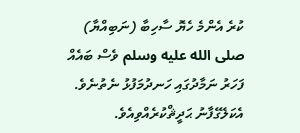ކުރެ އެންމެ ހެޔޮ ސާހިބާ (ނަބިއްޔާ) صلى الله عليه وسلم ވެސް ބައެއް ފަހަރު ނަމާދުގައި ހަނދުމަފުޅު ނެތުނެވެ. އެކަލޭގެފާނު ޙަދީޘްކުރެއްވިއެވެ.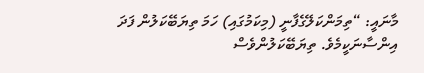މާނައީ: “ތިމަންކަލޭގެފާނީ (މިކަމުގައި) ހަމަ ތިޔަބޭކަލުން ފަދަ އިންސާނަކީމެވެ. ތިޔަބޭކަލުންވެސް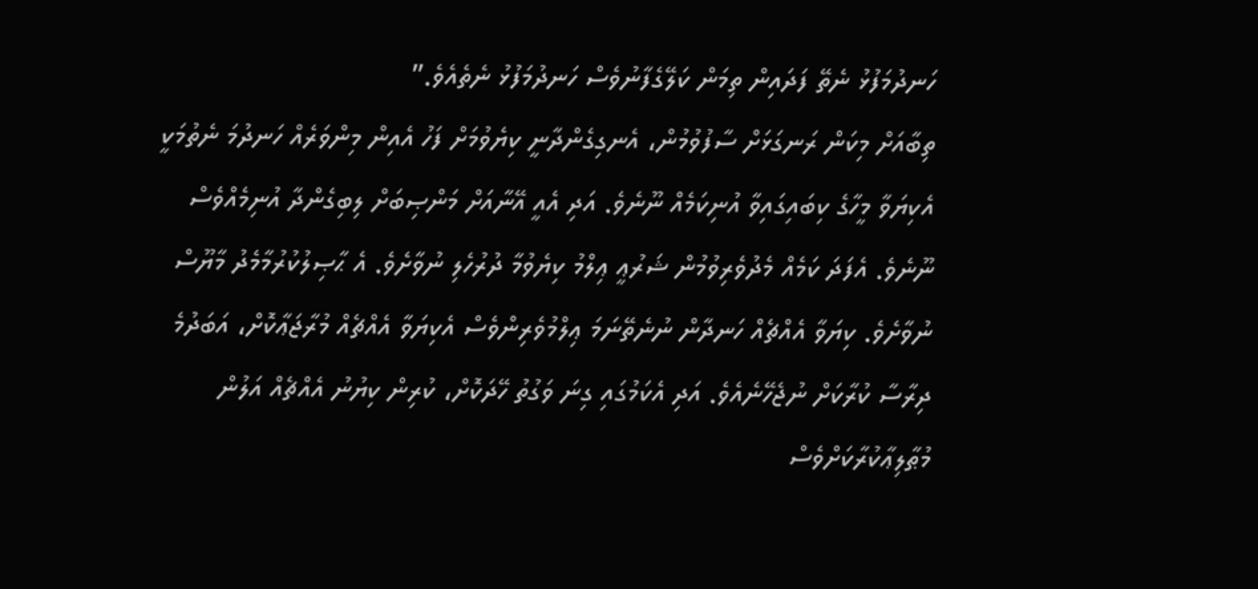ހަނދުމަފުޅު ނެތޭ ފަދައިން ތިމަން ކަލޭގެފާނުވެސް ހަނދުމަފުޅު ނެތެއެވެ.”
ތިބާއަށް މިކަން ރަނގަޅަށް ސާފުވުމުން، އެނގިގެންދާނީ ކިޔެވުމަށް ފަހު އެއިން މިންވަރެއް ހަނދުމަ ނެތުމަކީ އެކިޔަވާ މީހާގެ ކިބައިގައިވާ އުނިކަމެއް ނޫނެވެ. އަދި އެއީ އޭނާއަށް މަންޞިބަށް ލިބިގެންދާ އުނިމެއްވެސް ނޫނެވެ. އެފަދަ ކަމެއް މެދުވެރިވުމުން ޝަރުޢީ ޢިލްމު ކިޔެވުމާ ދުރުހެލި ނުވާށެވެ. އެ ޙާޞިލުކުރުމާމެދު މާޔޫސް ނުވާށެވެ. ކިޔަވާ އެއްޗެއް ހަނދާން ނުނެތޭނަމަ ޢިލްމުވެރިންވެސް އެކިޔަވާ އެއްޗެއް މުރާޖަޢާކޮށް، އަބަދުމެ ދިރާސާ ކުރާކަށް ނުޖެހޭނެއެވެ. އަދި އެކަމުގައި ގިނަ ވަގުތު ހޭދަކޮށް، ކުރިން ކިޔުނު އެއްޗެއް އަލުން މުޠާލިޢާކުރާކަށްވެސް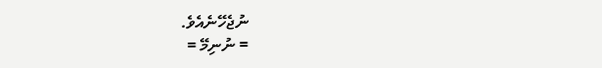ނުޖެހޭނެއެވެ.
= ނުނިމޭ =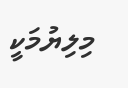މިލިޔުމަކީ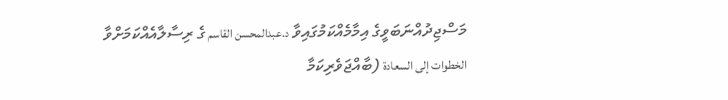މަސްޖިދުއްނަބަވީގެ އިމާމެއްކަމުގައިވާ د.عبدالمحسن القاسم ގެ ރިސާލާއެއްކަމަށްވާ الخطوات إلى السعادة (ބާއްޖަވެރިކަމާ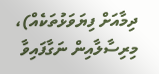ދިމާއަށް ފިޔަވަޅުތަކެއް)، މިރިސާލާއިން ނަގާފައިވާ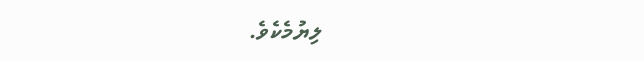ލިޔުމެކެވެ.